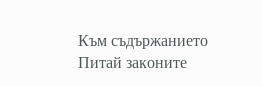Към съдържанието
Питай законите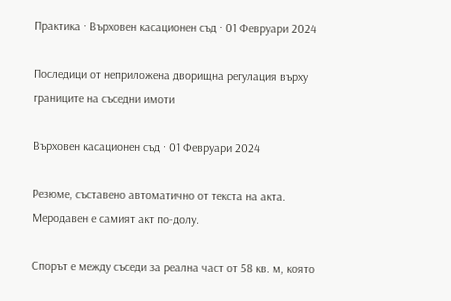Практика · Върховен касационен съд · 01 Февруари 2024

Последици от неприложена дворищна регулация върху границите на съседни имоти

Върховен касационен съд · 01 Февруари 2024

Резюме, съставено автоматично от текста на акта. Меродавен е самият акт по-долу.

Спорът е между съседи за реална част от 58 кв. м, която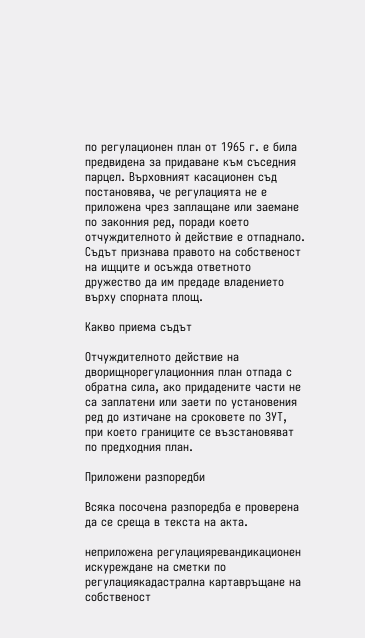по регулационен план от 1965 г. е била предвидена за придаване към съседния парцел. Върховният касационен съд постановява, че регулацията не е приложена чрез заплащане или заемане по законния ред, поради което отчуждителното ѝ действие е отпаднало. Съдът признава правото на собственост на ищците и осъжда ответното дружество да им предаде владението върху спорната площ.

Какво приема съдът

Отчуждителното действие на дворищнорегулационния план отпада с обратна сила, ако придадените части не са заплатени или заети по установения ред до изтичане на сроковете по ЗУТ, при което границите се възстановяват по предходния план.

Приложени разпоредби

Всяка посочена разпоредба е проверена да се среща в текста на акта.

неприложена регулацияревандикационен искуреждане на сметки по регулациякадастрална картавръщане на собственост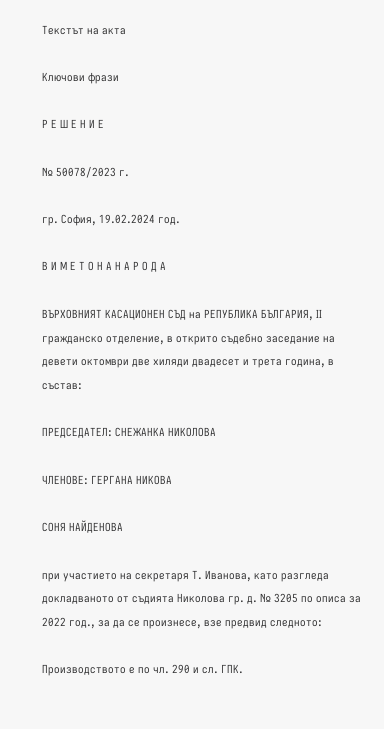Текстът на акта

Ключови фрази

Р Е Ш Е Н И Е

№ 50078/2023 г.

гр. София, 19.02.2024 год.

В И М Е Т О Н А Н А Р О Д А

ВЪРХОВНИЯТ КАСАЦИОНЕН СЪД на РЕПУБЛИКА БЪЛГАРИЯ, ІІ гражданско отделение, в открито съдебно заседание на девети октомври две хиляди двадесет и трета година, в състав:

ПРЕДСЕДАТЕЛ: СНЕЖАНКА НИКОЛОВА

ЧЛЕНОВЕ: ГЕРГАНА НИКОВА

СОНЯ НАЙДЕНОВА

при участието на секретаря Т. Иванова, като разгледа докладваното от съдията Николова гр. д. № 3205 по описа за 2022 год., за да се произнесе, взе предвид следното:

Производството е по чл. 290 и сл. ГПК.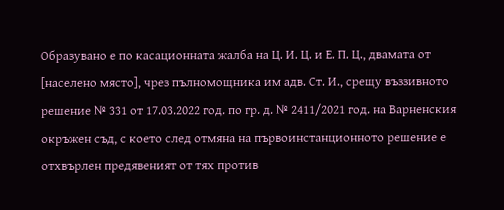Образувано е по касационната жалба на Ц. И. Ц. и Е. П. Ц., двамата от [населено място], чрез пълномощника им адв. Ст. И., срещу въззивното решение № 331 от 17.03.2022 год. по гр. д. № 2411/2021 год. на Варненския окръжен съд, с което след отмяна на първоинстанционното решение е отхвърлен предявеният от тях против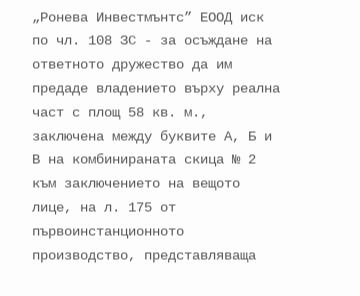„Ронева Инвестмънтс” ЕООД иск по чл. 108 ЗС - за осъждане на ответното дружество да им предаде владението върху реална част с площ 58 кв. м., заключена между буквите А, Б и В на комбинираната скица № 2 към заключението на вещото лице, на л. 175 от първоинстанционното производство, представляваща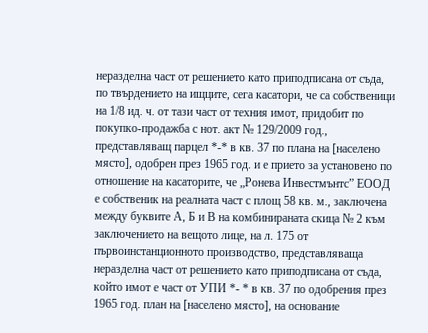неразделна част от решението като приподписана от съда, по твърдението на ищците, сега касатори, че са собственици на 1/8 ид. ч. от тази част от техния имот, придобит по покупко-продажба с нот. акт № 129/2009 год., представляващ парцел *-* в кв. 37 по плана на [населено място], одобрен през 1965 год. и е прието за установено по отношение на касаторите, че „Ронева Инвестмънтс” ЕООД е собственик на реалната част с площ 58 кв. м., заключена между буквите А, Б и В на комбинираната скица № 2 към заключението на вещото лице, на л. 175 от първоинстанционното производство, представляваща неразделна част от решението като приподписана от съда, който имот е част от УПИ *- * в кв. 37 по одобрения през 1965 год. план на [населено място], на основание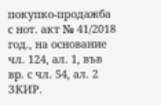покупко-продажба с нот. акт № 41/2018 год., на основание чл. 124, ал. 1, във вр. с чл. 54, ал. 2 ЗКИР.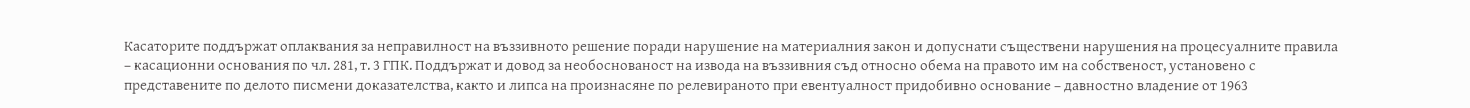Касаторите поддържат оплаквания за неправилност на въззивното решение поради нарушение на материалния закон и допуснати съществени нарушения на процесуалните правила – касационни основания по чл. 281, т. 3 ГПК. Поддържат и довод за необоснованост на извода на въззивния съд относно обема на правото им на собственост, установено с представените по делото писмени доказателства, както и липса на произнасяне по релевираното при евентуалност придобивно основание – давностно владение от 1963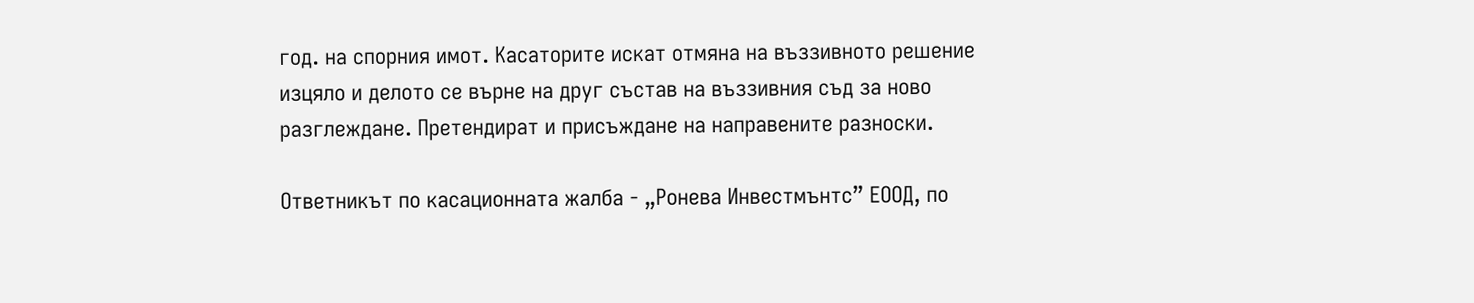год. на спорния имот. Касаторите искат отмяна на въззивното решение изцяло и делото се върне на друг състав на въззивния съд за ново разглеждане. Претендират и присъждане на направените разноски.

Ответникът по касационната жалба - „Ронева Инвестмънтс” ЕООД, по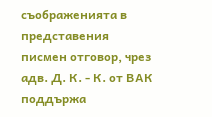съображенията в представения писмен отговор, чрез адв. Д. К. - К. от ВАК поддържа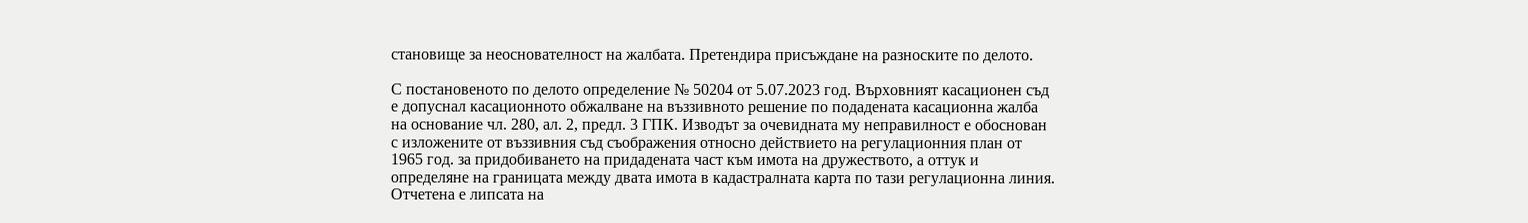становище за неоснователност на жалбата. Претендира присъждане на разноските по делото.

С постановеното по делото определение № 50204 от 5.07.2023 год. Върховният касационен съд е допуснал касационното обжалване на въззивното решение по подадената касационна жалба на основание чл. 280, ал. 2, предл. 3 ГПК. Изводът за очевидната му неправилност е обоснован с изложените от въззивния съд съображения относно действието на регулационния план от 1965 год. за придобиването на придадената част към имота на дружеството, а оттук и определяне на границата между двата имота в кадастралната карта по тази регулационна линия. Отчетена е липсата на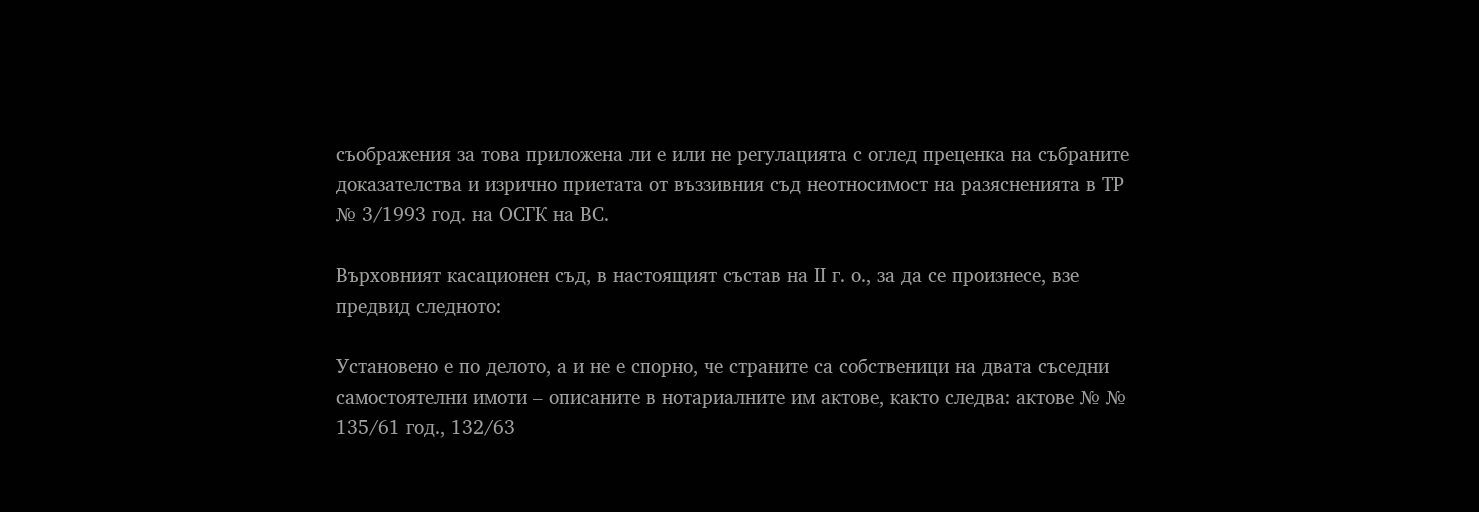съображения за това приложена ли е или не регулацията с оглед преценка на събраните доказателства и изрично приетата от въззивния съд неотносимост на разясненията в ТР № 3/1993 год. на ОСГК на ВС.

Върховният касационен съд, в настоящият състав на ІІ г. о., за да се произнесе, взе предвид следното:

Установено е по делото, а и не е спорно, че страните са собственици на двата съседни самостоятелни имоти – описаните в нотариалните им актове, както следва: актове № № 135/61 год., 132/63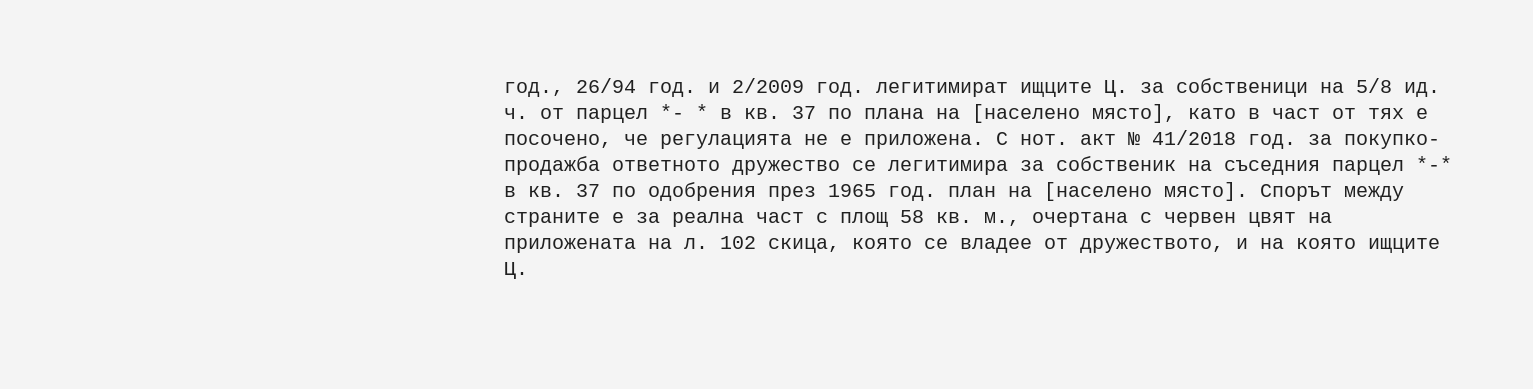год., 26/94 год. и 2/2009 год. легитимират ищците Ц. за собственици на 5/8 ид. ч. от парцел *- * в кв. 37 по плана на [населено място], като в част от тях е посочено, че регулацията не е приложена. С нот. акт № 41/2018 год. за покупко-продажба ответното дружество се легитимира за собственик на съседния парцел *-* в кв. 37 по одобрения през 1965 год. план на [населено място]. Спорът между страните е за реална част с площ 58 кв. м., очертана с червен цвят на приложената на л. 102 скица, която се владее от дружеството, и на която ищците Ц.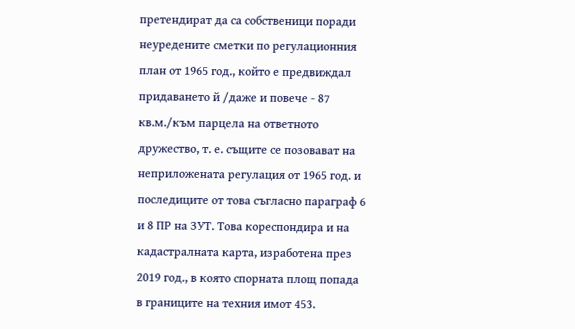претендират да са собственици поради неуредените сметки по регулационния план от 1965 год., който е предвиждал придаването й /даже и повече - 87 кв.м./към парцела на ответното дружество, т. е. същите се позовават на неприложената регулация от 1965 год. и последиците от това съгласно параграф 6 и 8 ПР на ЗУТ. Това кореспондира и на кадастралната карта, изработена през 2019 год., в която спорната площ попада в границите на техния имот 453.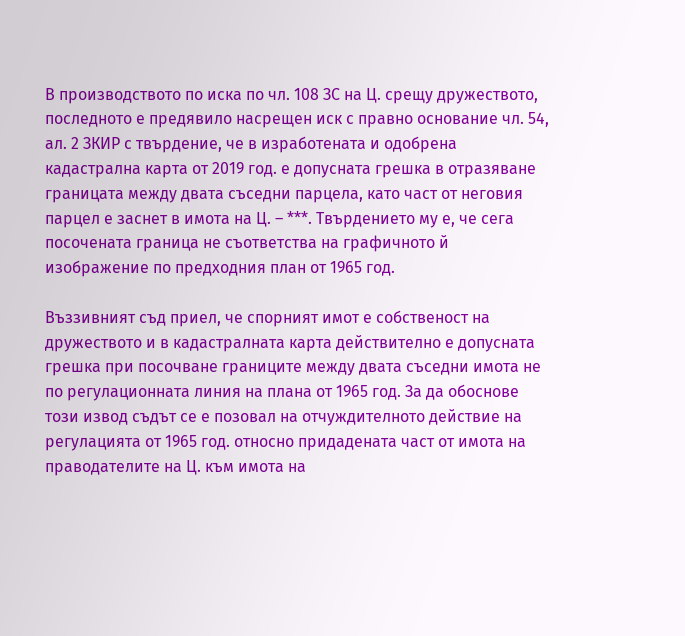В производството по иска по чл. 108 ЗС на Ц. срещу дружеството, последното е предявило насрещен иск с правно основание чл. 54, ал. 2 ЗКИР с твърдение, че в изработената и одобрена кадастрална карта от 2019 год. е допусната грешка в отразяване границата между двата съседни парцела, като част от неговия парцел е заснет в имота на Ц. – ***. Твърдението му е, че сега посочената граница не съответства на графичното й изображение по предходния план от 1965 год.

Въззивният съд приел, че спорният имот е собственост на дружеството и в кадастралната карта действително е допусната грешка при посочване границите между двата съседни имота не по регулационната линия на плана от 1965 год. За да обоснове този извод съдът се е позовал на отчуждителното действие на регулацията от 1965 год. относно придадената част от имота на праводателите на Ц. към имота на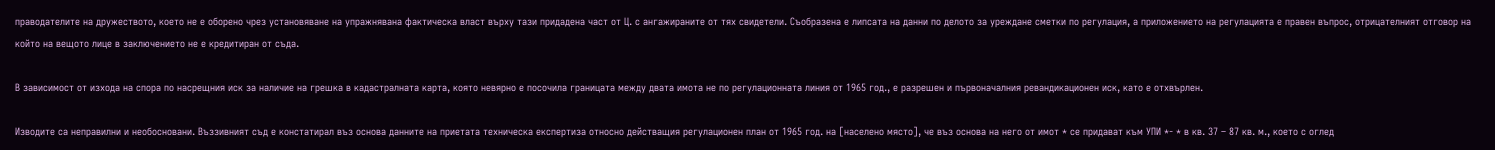праводателите на дружеството, което не е оборено чрез установяване на упражнявана фактическа власт върху тази придадена част от Ц. с ангажираните от тях свидетели. Съобразена е липсата на данни по делото за уреждане сметки по регулация, а приложението на регулацията е правен въпрос, отрицателният отговор на който на вещото лице в заключението не е кредитиран от съда.

В зависимост от изхода на спора по насрещния иск за наличие на грешка в кадастралната карта, която невярно е посочила границата между двата имота не по регулационната линия от 1965 год., е разрешен и първоначалния ревандикационен иск, като е отхвърлен.

Изводите са неправилни и необосновани. Въззивният съд е констатирал въз основа данните на приетата техническа експертиза относно действащия регулационен план от 1965 год. на [населено място], че въз основа на него от имот * се придават към УПИ *- * в кв. 37 – 87 кв. м., което с оглед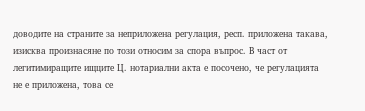доводите на страните за неприложена регулация, респ. приложена такава, изисква произнасяне по този относим за спора въпрос. В част от легитимиращите ищците Ц. нотариални акта е посочено, че регулацията не е приложена, това се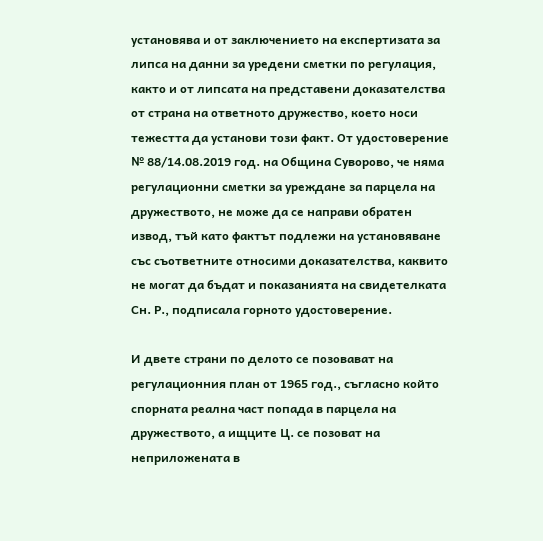установява и от заключението на експертизата за липса на данни за уредени сметки по регулация, както и от липсата на представени доказателства от страна на ответното дружество, което носи тежестта да установи този факт. От удостоверение № 88/14.08.2019 год. на Община Суворово, че няма регулационни сметки за уреждане за парцела на дружеството, не може да се направи обратен извод, тъй като фактът подлежи на установяване със съответните относими доказателства, каквито не могат да бъдат и показанията на свидетелката Сн. Р., подписала горното удостоверение.

И двете страни по делото се позовават на регулационния план от 1965 год., съгласно който спорната реална част попада в парцела на дружеството, а ищците Ц. се позоват на неприложената в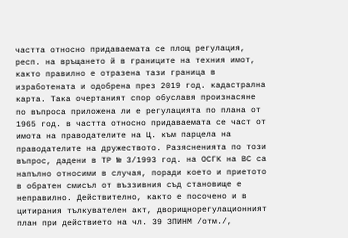частта относно придаваемата се площ регулация, респ. на връщането й в границите на техния имот, както правилно е отразена тази граница в изработената и одобрена през 2019 год. кадастрална карта. Така очертаният спор обуславя произнасяне по въпроса приложена ли е регулацията по плана от 1965 год. в частта относно придаваемата се част от имота на праводателите на Ц. към парцела на праводателите на дружеството. Разясненията по този въпрос, дадени в ТР № 3/1993 год. на ОСГК на ВС са напълно относими в случая, поради което и приетото в обратен смисъл от въззивния съд становище е неправилно. Действително, както е посочено и в цитирания тълкувателен акт, дворищнорегулационният план при действието на чл. 39 ЗПИНМ /отм./,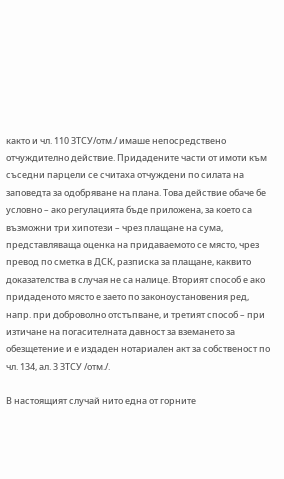както и чл. 110 ЗТСУ/отм./ имаше непосредствено отчуждително действие. Придадените части от имоти към съседни парцели се считаха отчуждени по силата на заповедта за одобряване на плана. Това действие обаче бе условно – ако регулацията бъде приложена, за което са възможни три хипотези – чрез плащане на сума, представляваща оценка на придаваемото се място, чрез превод по сметка в ДСК, разписка за плащане, каквито доказателства в случая не са налице. Вторият способ е ако придаденото място е заето по законоустановения ред, напр. при доброволно отстъпване, и третият способ – при изтичане на погасителната давност за вземането за обезщетение и е издаден нотариален акт за собственост по чл. 134, ал. 3 ЗТСУ /отм./.

В настоящият случай нито една от горните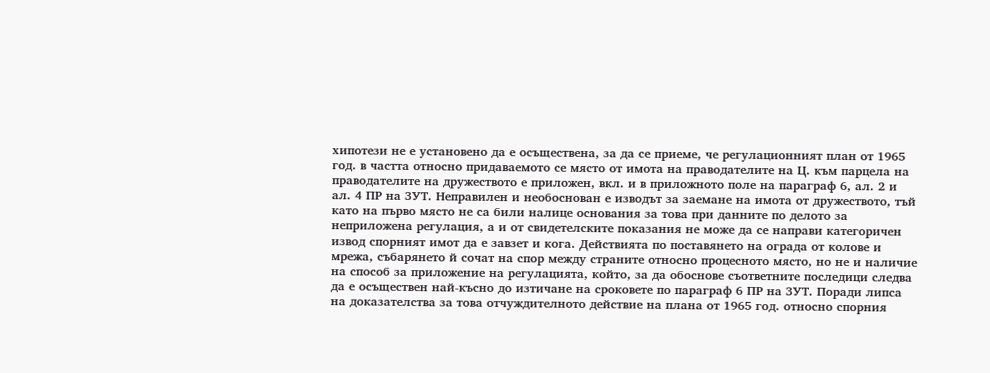хипотези не е установено да е осъществена, за да се приеме, че регулационният план от 1965 год. в частта относно придаваемото се място от имота на праводателите на Ц. към парцела на праводателите на дружеството е приложен, вкл. и в приложното поле на параграф 6, ал. 2 и ал. 4 ПР на ЗУТ. Неправилен и необоснован е изводът за заемане на имота от дружеството, тъй като на първо място не са били налице основания за това при данните по делото за неприложена регулация, а и от свидетелските показания не може да се направи категоричен извод спорният имот да е завзет и кога. Действията по поставянето на ограда от колове и мрежа, събарянето й сочат на спор между страните относно процесното място, но не и наличие на способ за приложение на регулацията, който, за да обоснове съответните последици следва да е осъществен най-късно до изтичане на сроковете по параграф 6 ПР на ЗУТ. Поради липса на доказателства за това отчуждителното действие на плана от 1965 год. относно спорния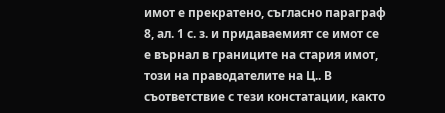имот е прекратено, съгласно параграф 8, ал. 1 с. з. и придаваемият се имот се е върнал в границите на стария имот, този на праводателите на Ц.. В съответствие с тези констатации, както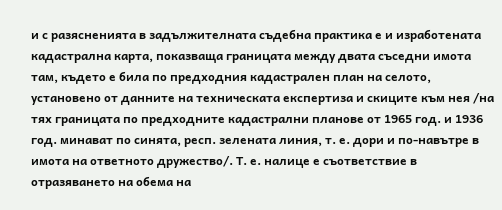и с разясненията в задължителната съдебна практика е и изработената кадастрална карта, показваща границата между двата съседни имота там, където е била по предходния кадастрален план на селото, установено от данните на техническата експертиза и скиците към нея /на тях границата по предходните кадастрални планове от 1965 год. и 1936 год. минават по синята, респ. зелената линия, т. е. дори и по-навътре в имота на ответното дружество/. Т. е. налице е съответствие в отразяването на обема на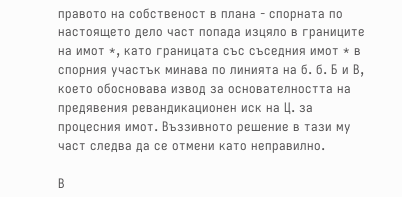правото на собственост в плана - спорната по настоящето дело част попада изцяло в границите на имот *, като границата със съседния имот * в спорния участък минава по линията на б. б. Б и В, което обосновава извод за основателността на предявения ревандикационен иск на Ц. за процесния имот. Въззивното решение в тази му част следва да се отмени като неправилно.

В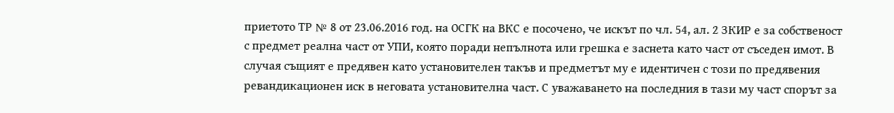приетото ТР № 8 от 23.06.2016 год. на ОСГК на ВКС е посочено, че искът по чл. 54, ал. 2 ЗКИР е за собственост с предмет реална част от УПИ, която поради непълнота или грешка е заснета като част от съседен имот. В случая същият е предявен като установителен такъв и предметът му е идентичен с този по предявения ревандикационен иск в неговата установителна част. С уважаването на последния в тази му част спорът за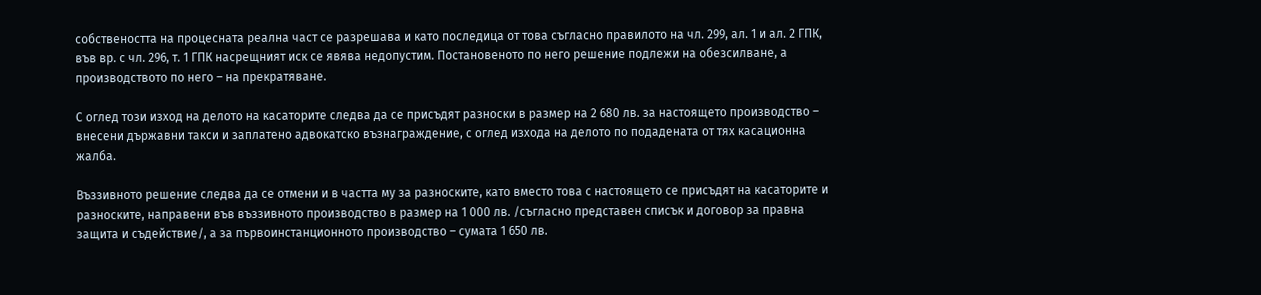собствеността на процесната реална част се разрешава и като последица от това съгласно правилото на чл. 299, ал. 1 и ал. 2 ГПК, във вр. с чл. 296, т. 1 ГПК насрещният иск се явява недопустим. Постановеното по него решение подлежи на обезсилване, а производството по него – на прекратяване.

С оглед този изход на делото на касаторите следва да се присъдят разноски в размер на 2 680 лв. за настоящето производство – внесени държавни такси и заплатено адвокатско възнаграждение, с оглед изхода на делото по подадената от тях касационна жалба.

Въззивното решение следва да се отмени и в частта му за разноските, като вместо това с настоящето се присъдят на касаторите и разноските, направени във въззивното производство в размер на 1 000 лв. /съгласно представен списък и договор за правна защита и съдействие/, а за първоинстанционното производство – сумата 1 650 лв.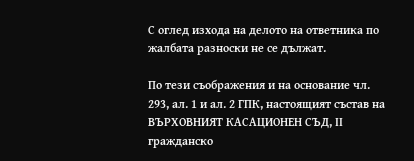С оглед изхода на делото на ответника по жалбата разноски не се дължат.

По тези съображения и на основание чл. 293, ал. 1 и ал. 2 ГПК, настоящият състав на ВЪРХОВНИЯТ КАСАЦИОНЕН СЪД, ІІ гражданско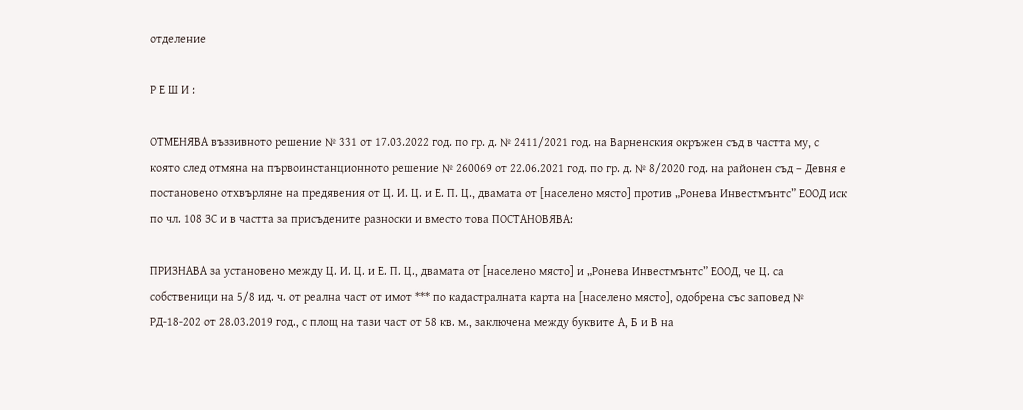отделение

Р Е Ш И :

ОТМЕНЯВА въззивното решение № 331 от 17.03.2022 год. по гр. д. № 2411/2021 год. на Варненския окръжен съд в частта му, с която след отмяна на първоинстанционното решение № 260069 от 22.06.2021 год. по гр. д. № 8/2020 год. на районен съд – Девня е постановено отхвърляне на предявения от Ц. И. Ц. и Е. П. Ц., двамата от [населено място] против „Ронева Инвестмънтс” ЕООД иск по чл. 108 ЗС и в частта за присъдените разноски и вместо това ПОСТАНОВЯВА:

ПРИЗНАВА за установено между Ц. И. Ц. и Е. П. Ц., двамата от [населено място] и „Ронева Инвестмънтс” ЕООД, че Ц. са собственици на 5/8 ид. ч. от реална част от имот *** по кадастралната карта на [населено място], одобрена със заповед № РД-18-202 от 28.03.2019 год., с площ на тази част от 58 кв. м., заключена между буквите А, Б и В на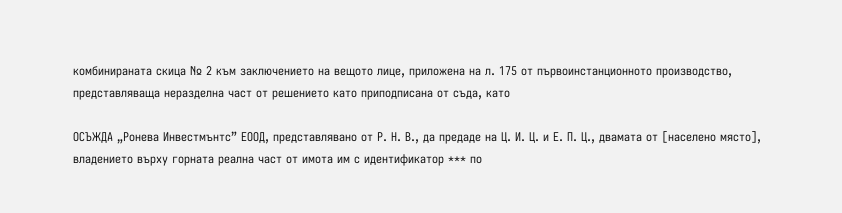комбинираната скица № 2 към заключението на вещото лице, приложена на л. 175 от първоинстанционното производство, представляваща неразделна част от решението като приподписана от съда, като

ОСЪЖДА „Ронева Инвестмънтс” ЕООД, представлявано от Р. Н. В., да предаде на Ц. И. Ц. и Е. П. Ц., двамата от [населено място], владението върху горната реална част от имота им с идентификатор *** по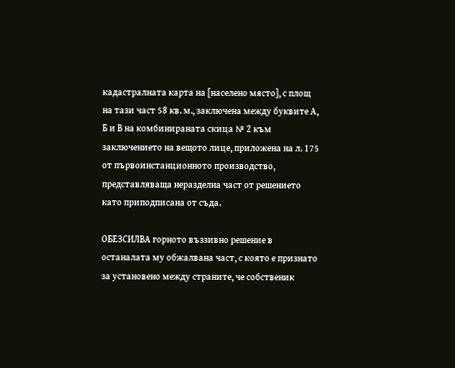кадастралната карта на [населено място], с площ на тази част 58 кв. м., заключена между буквите А, Б и В на комбинираната скица № 2 към заключението на вещото лице, приложена на л. 175 от първоинстанционното производство, представляваща неразделна част от решението като приподписана от съда.

ОБЕЗСИЛВА горното въззивно решение в останалата му обжалвана част, с която е признато за установено между страните, че собственик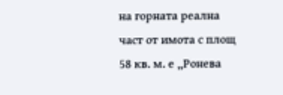на горната реална част от имота с площ 58 кв. м. е „Ронева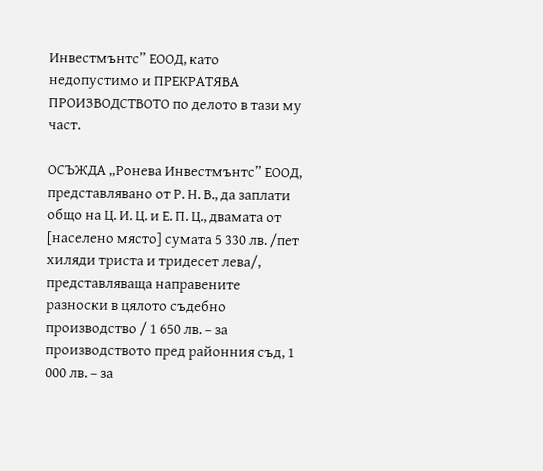Инвестмънтс” ЕООД, като недопустимо и ПРЕКРАТЯВА ПРОИЗВОДСТВОТО по делото в тази му част.

ОСЪЖДА „Ронева Инвестмънтс” ЕООД, представлявано от Р. Н. В., да заплати общо на Ц. И. Ц. и Е. П. Ц., двамата от [населено място] сумата 5 330 лв. /пет хиляди триста и тридесет лева/, представляваща направените разноски в цялото съдебно производство / 1 650 лв. – за производството пред районния съд, 1 000 лв. – за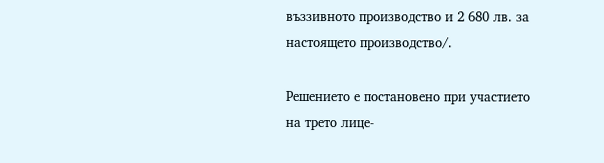въззивното производство и 2 680 лв. за настоящето производство/.

Решението е постановено при участието на трето лице-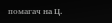помагач на Ц.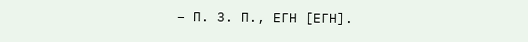– П. З. П., ЕГН [ЕГН].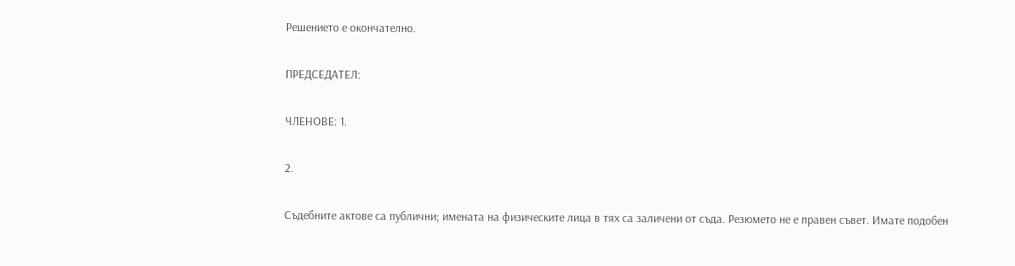Решението е окончателно.

ПРЕДСЕДАТЕЛ:

ЧЛЕНОВЕ: 1.

2.

Съдебните актове са публични; имената на физическите лица в тях са заличени от съда. Резюмето не е правен съвет. Имате подобен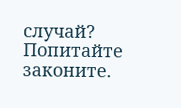случай? Попитайте законите.